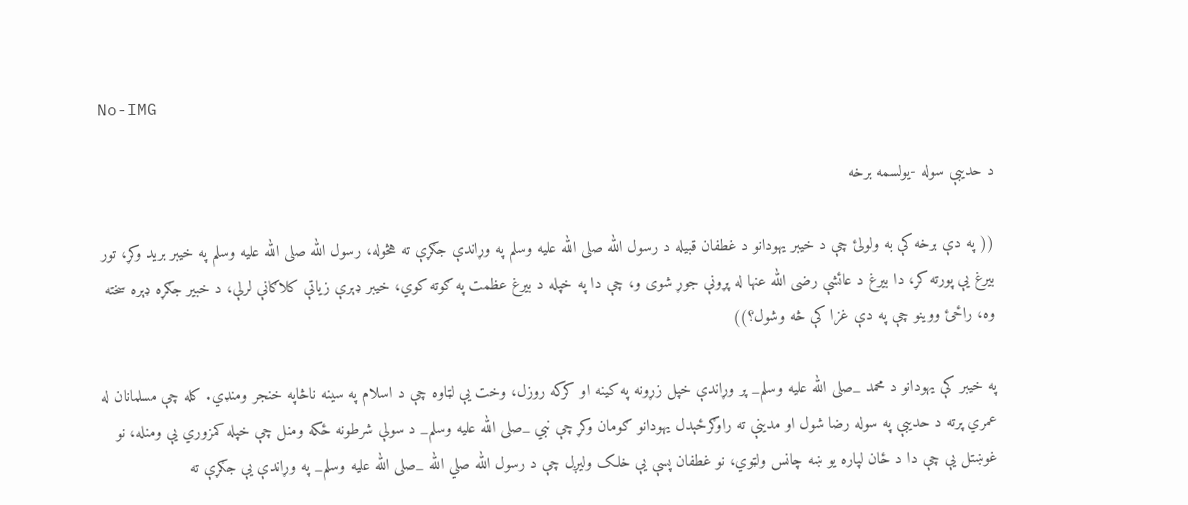No-IMG

د حدیبې سوله -یولسمه برخه

(( په دې برخه کې به ولولئ چې د خیبر یهودانو د غطفان قبیله د رسول الله صلی الله علیه وسلم په وړاندې جګړې ته هڅوله، رسول الله صلی الله علیه وسلم په خیبر برید وکړ، تور بیرغ يې پورته کړ، دا بیرغ د عائشې رضی الله عنها له پړونې جوړ شوی و، چې دا په خپله د بیرغ عظمت په ګوته کوي، خیبر ډېرې زیاتې کلاګانې لرلې، د خبیر جګړه ډېره سخته وه، راځئ ووینو چې په دې غزا کې څه وشول؟))

په خيبر کې يهودانو د محمد _صلی الله عليه وسلم_ پر وړاندې خپل زړونه په کينه او کرکه روزل، وخت يې لټاوه چې د اسلام په سينه ناڅاپه خنجر ومنډي. کله چې مسلمانان له عمري پرته د حديبې په سوله رضا شول او مدينې ته راوګرځېدل يهودانو ګومان وکړ چې نبي _صلی الله عليه وسلم_ د سولې شرطونه ځکه ومنل چې خپله کمزوري يې ومنله، نو غوښتل يې چې دا د ځان لپاره يو ښه چانس ولټوي، نو غطفان پسې يې خلک وليږل چې د رسول الله صلي الله _صلی الله عليه وسلم_ په وړاندې يې جګړې ته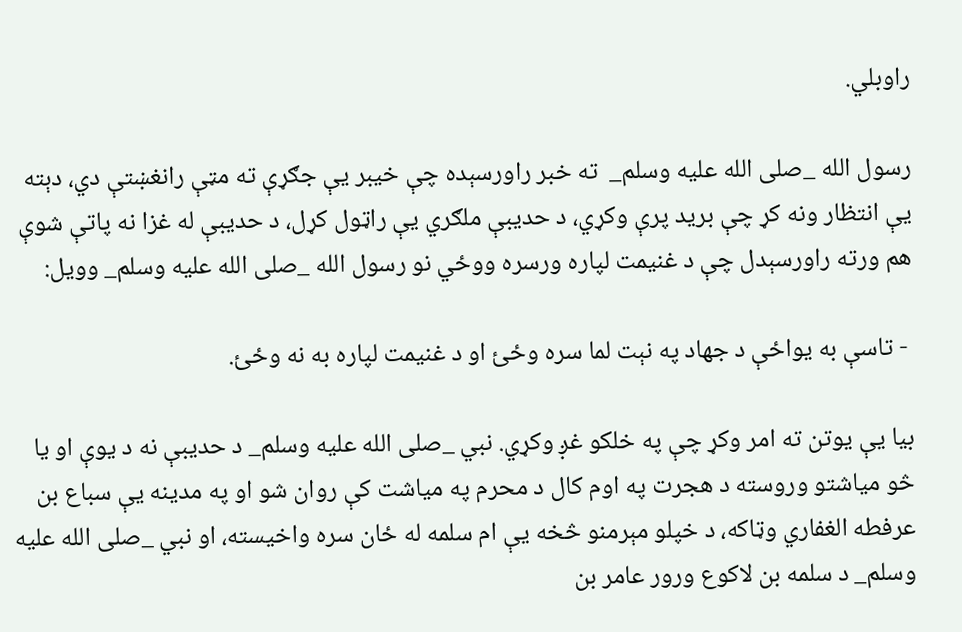راوبلي.

رسول الله _صلی الله عليه وسلم_  ته خبر راورسېده چې خيبر يې جګړې ته مټې رانغښتې دي، دېته  يې انتظار ونه کړ چې بريد پرې وکړي، د حديبې ملګري يې راټول کړل، د حديبې له غزا نه پاتې شوې هم ورته راورسېدل چې د غنيمت لپاره ورسره ووځي نو رسول الله _صلی الله عليه وسلم_ وويل:

 - تاسې به يواځې د جهاد په نېت لما سره وځئ او د غنيمت لپاره به نه وځئ.

بيا يې يوتن ته امر وکړ چې په خلکو غږ وکړي. نبي _صلی الله عليه وسلم_ د حديبې نه د يوې او يا څو مياشتو وروسته د هجرت په اوم کال د محرم په مياشت کې روان شو او په مدينه يې سباع بن عرفطه الغفاري وټاکه، د خپلو مېرمنو څخه يې ام سلمه له ځان سره واخيسته، او نبي _صلی الله عليه وسلم_ د سلمه بن لاکوع ورور عامر بن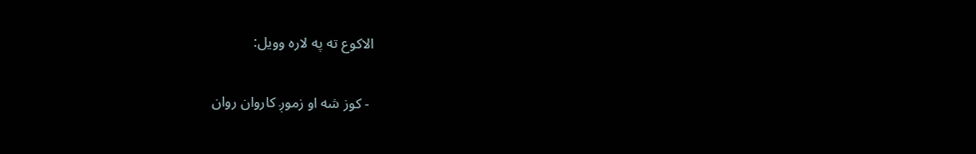الاکوع ته په لاره وويل:

 - کوز شه او زموږ کاروان روان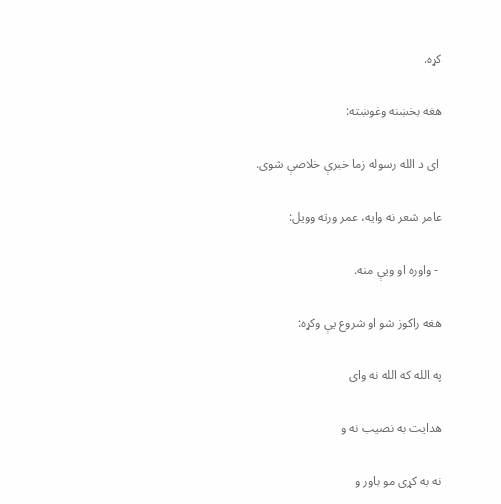کړه.

هغه بخښنه وغوښته:

 ای د الله رسوله زما خبرې خلاصې شوی.

عامر شعر نه وايه، عمر ورته وويل:

 - واوره او ويې منه.

هغه راکوز شو او شروع يې وکړه:

په الله که الله نه وای

هدايت به نصيب نه و

نه به کړی مو باور و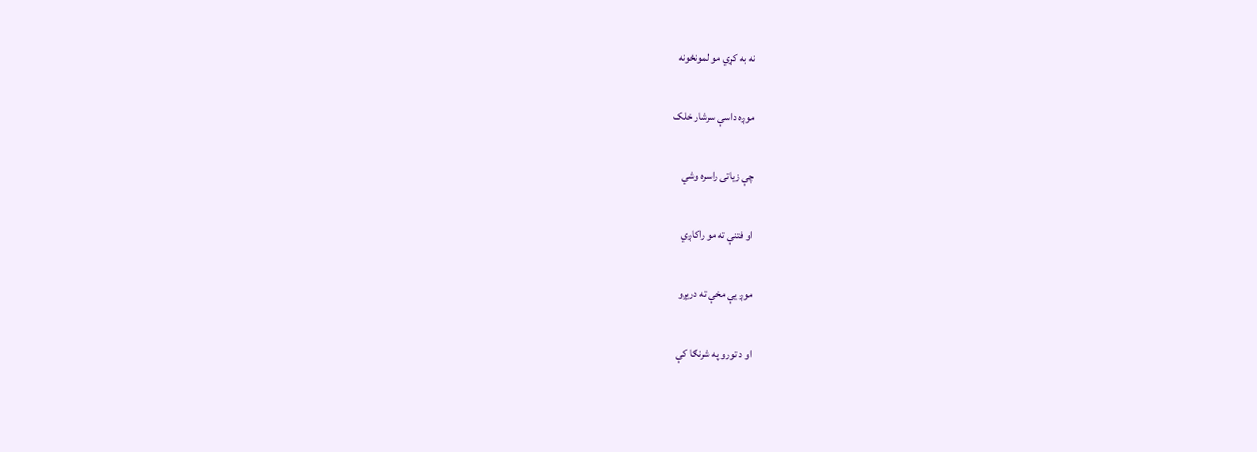نه به کړي مو لمونځونه

موږه داسې سرشار خلک

چې زياتی راسره وشي

او فتنې ته مو راکاږي

موږ يې مخې ته دريږو

او د تورو په شرنګا کې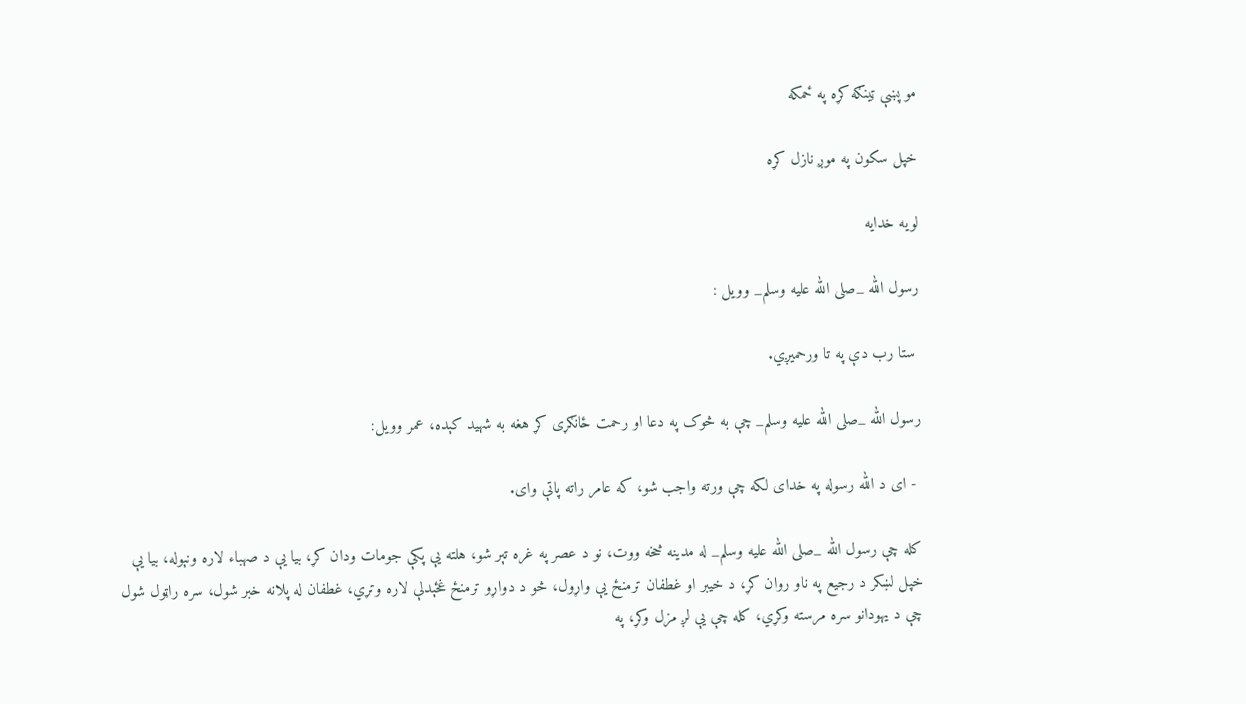مو پښې ټينګه کړه په ځمکه

خپل سکون په موږ نازل کړه

لويه خدايه

رسول الله _صلی الله عليه وسلم_ وويل :

 ستا رب دې په تا ورحميږي.

رسول الله _صلی الله عليه وسلم_ چې به څوک په دعا او رحمت ځانګړی کړ هغه به شهيد کېده، عمر وويل:

 - ای د الله رسوله په خدای لکه چې ورته واجب شو، که عامر راته پاتې وای.

کله چې رسول الله _صلی الله عليه وسلم_ له مدينه څخه ووت، نو د عصر په غره تېر شو، هلته يې پکې جومات ودان کړ، بيا يې د صهباء لاره ونېوله، بيا يې خپل لښکر د رجيع په ناو روان کړ، د خيبر او غطفان ترمنځ يې واړول، څو د دواړو ترمنځ غځېدلې لاره وتړي، غطفان له پلانه خبر شول، سره راټول شول چې د يهودانو سره مرسته وکړي، کله چې يې لږ مزل وکړ، په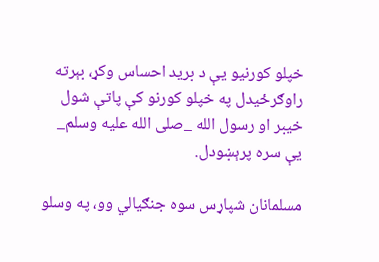خپلو کورنيو يې د بريد احساس وکړ، بېرته راوګرځيدل په خپلو کورنو کې پاتې شول  خيبر او رسول الله _صلی الله عليه وسلم_ يې سره پرېښودل.

مسلمانان شپاړس سوه جنګيالي وو، په وسلو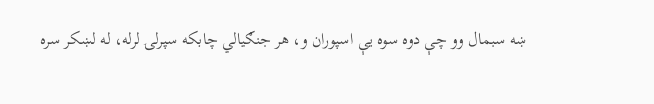ښه سبمال وو چې دوه سوه يې اسپوران و، هر جنګيالي چابکه سپرلۍ لرله، له لښکر سره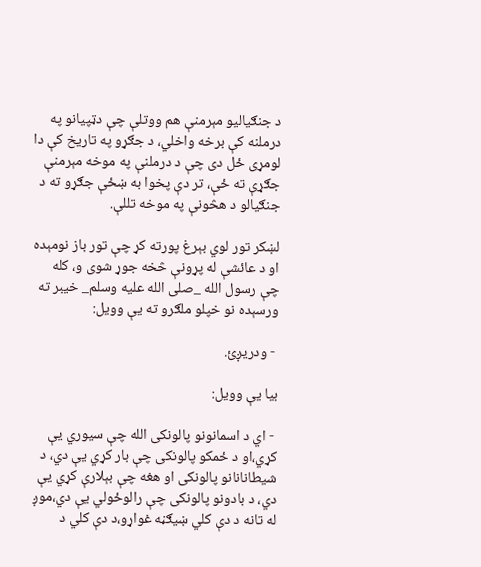د جنګياليو مېرمنې هم ووتلې چې دټپيانو په درملنه کې برخه واخلي، د جګړو په تاريخ کې دا لومړی ځل دی چې د درملنې په موخه مېرمنې جګړې ته ځې، تر دې پخوا به ښځې جګړو ته د جنګيالو د هڅونې په موخه تللې.

لښکر تور لوي بېرغ پورته کړ چې تور باز نومېده او د عائشې له پړونې څخه جوړ شوی و، کله چې رسول الله _صلی الله عليه وسلم_ خيبر ته ورسېده نو خپلو ملګرو ته يې وويل:

 - ودريږئ.

بيا يې وويل:

 - اي د اسمانونو پالونکی الله چې سيوري يې کړي،او د ځمکو پالونکی چې بار کړي يې دي، د شيطانانانو پالونکی او هغه چې بېلارې کړي يې دي، د بادونو پالونکی چې رالوځولي يې دي،موږ له تانه د دې کلي ښيګڼه غواړو،د دې کلي د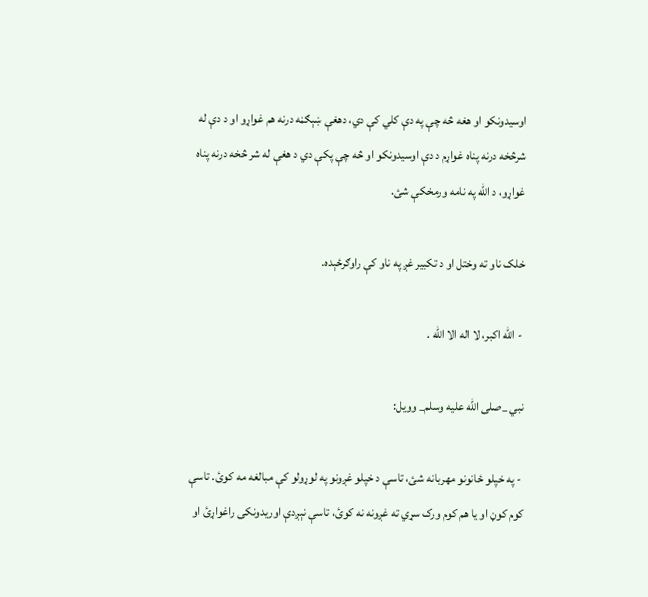اوسيدونکو او هغه څه چې په دې کلي کې دي، دهغې ښېګڼه درنه هم غواړو او د دې له شرڅخه درنه پناه غواړم د دې اوسيدونکو او څه چې پکې دي د هغې له شر څخه درنه پناه غواړو، د الله په نامه ورمخکې شئ.

خلک ناو ته وختل او د تکبير غږ په ناو کې راوګرځېده.

 - الله اکبر، لا اله الا الله .

نبي _صلی الله عليه وسلم_ وويل:

 - په خپلو ځانونو مهربانه شئ، تاسې د خپلو غږونو په لوړولو کې مبالغه مه کوئ. تاسې کوم کوڼ او يا هم کوم ورک سړي ته غږونه نه کوئ، تاسې نېږدې اوريدونکی راغواړئ او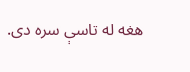هغه له تاسې سره دی.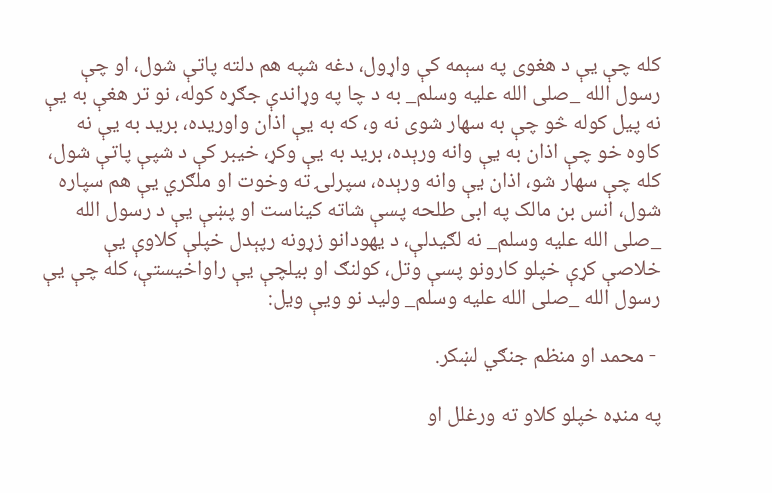کله چې يې د هغوی په سېمه کې واړول، دغه شپه هم دلته پاتې شول، او چې رسول الله _صلی الله عليه وسلم_ به د چا په وړاندې جګړه کوله، نو تر هغې به يې نه پيل کوله څو چې به سهار شوی نه و، که به يې اذان واوريده، بريد به يې نه کاوه خو چې اذان به يې وانه ورېده، بريد به يې وکړ، خيبر کې د شپې پاتې شول، کله چې سهار شو، اذان يې وانه ورېده، سپرلۍ ته وخوت او ملګري يې هم سپاره شول، انس بن مالک په ابی طلحه پسې شاته کيناست او پښې يې د رسول الله _صلی الله عليه وسلم_ نه لګيدلې، د يهودانو زړونه رپېدل خپلې کلاوې يې خلاصې کړې خپلو کارونو پسې وتل، کولنګ او بيلچې يې راواخيستې، کله چې يې رسول الله _صلی الله عليه وسلم_ وليد نو ويې ويل:

 - محمد او منظم جنګي لښکر.

په منډه خپلو کلاو ته ورغلل او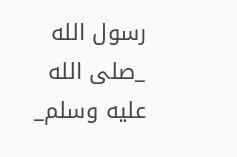رسول الله _صلی الله عليه وسلم_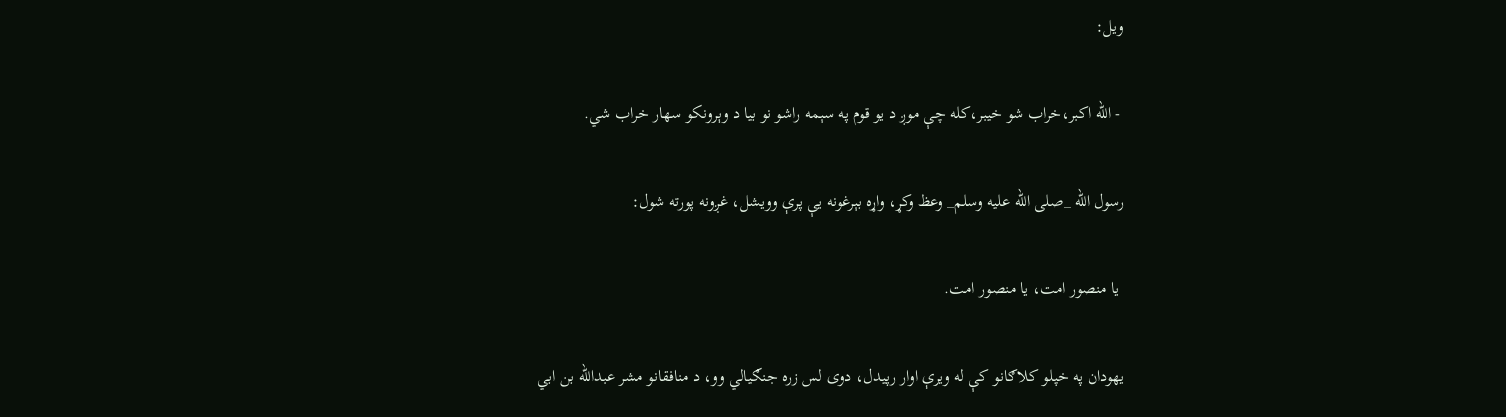ويل:

 - الله اکبر،خراب شو خيبر،کله چې موږ د يو قوم په سېمه راشو نو بيا د وېرونکو سهار خراب شي.

رسول الله _صلی الله عليه وسلم_ وعظ وکړ، واړه بېرغونه يې پرې وويشل، غږونه پورته شول:

 يا منصور امت، يا منصور امت.

يهودان په خپلو کلاګانو کې له ويرې اوار رپيدل، دوی لس زره جنګيالي وو، د منافقانو مشر عبدالله بن ابي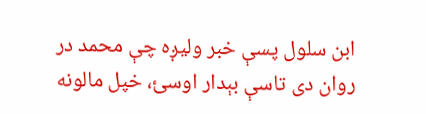ابن سلول پسې خبر وليږه چې محمد در روان دی تاسې بېدار اوسئ، خپل مالونه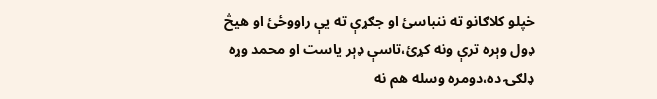خپلو کلاګانو ته ننباسئ او جګړې ته يې راووځئ او هيڅ ډول وېره ترې ونه کړئ،تاسې ډېر ياست او محمد وړه ډلګۍ ده،دومره وسله هم نه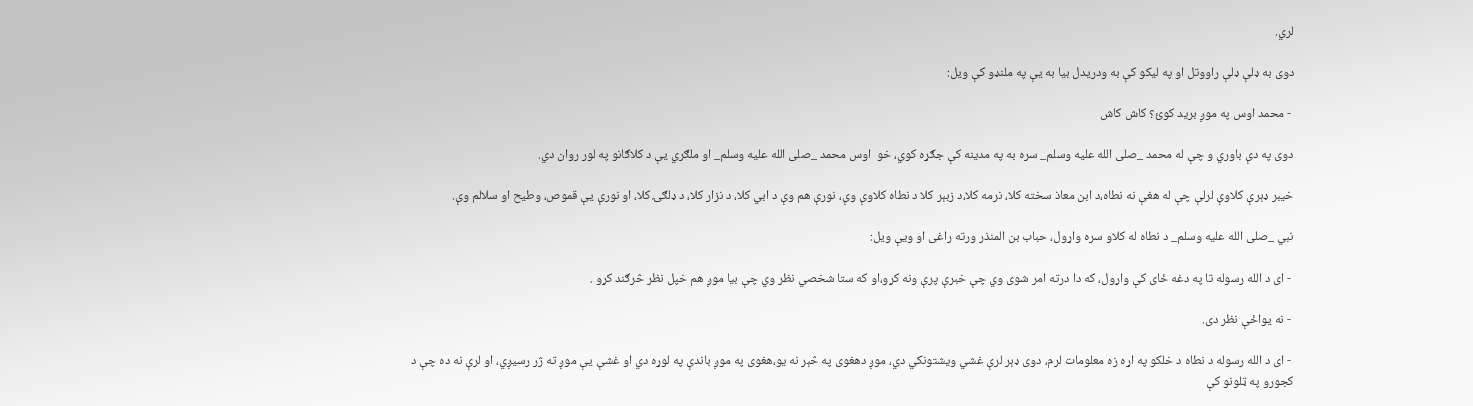لري.

دوی به ډلې ډلې راووتل او په ليکو کې به ودريدل بيا به يې په ملنډو کې ويل:

 - محمد اوس په موږ بريد کوئ؟ کاش کاش

دوی په دې باوري و چې له محمد _صلی الله عليه وسلم_ سره به په مدينه کې جګړه کوي، خو  اوس محمد _صلی الله عليه وسلم_ او ملګري يې د کلاګانو په لور روان دي.

خيبر ډېرې کلاوې لرلې چې له هغې نه نطاه،د ابن معاذ سخته کلا، نرمه کلا،د زبېر کلا د نطاه کلاوې وې، نورې هم وې د ابي کلا، د نزار کلا، د ډلګۍ کلا، او نورې يې قموص، وطيح او سلالم وې.

نبي _صلی الله عليه وسلم_ د نطاه له کلاو سره واړول، حباب بن المنذر ورته راغی او ويې ويل:

 - ای د الله رسوله تا په دغه ځای کې واړول، که دا درته امر شوی وي چې خبرې پرې ونه کړو،او که ستا شخصي نظر وي چې بيا موږ هم خپل نظر څرګند کړو .

 - نه يواځې نظر دی.

 - ای د الله رسوله د نطاه د خلکو په اړه زه معلومات لرم، دوی ډېر لرې غشي ويشتونکي دي، موږ دهغوی په څېر نه يو،هغوی په موږ باندې په لوړه دي او غشې يې موږ ته ژر رسيږي، او لرې نه ده چې د کجورو په ټلونو کې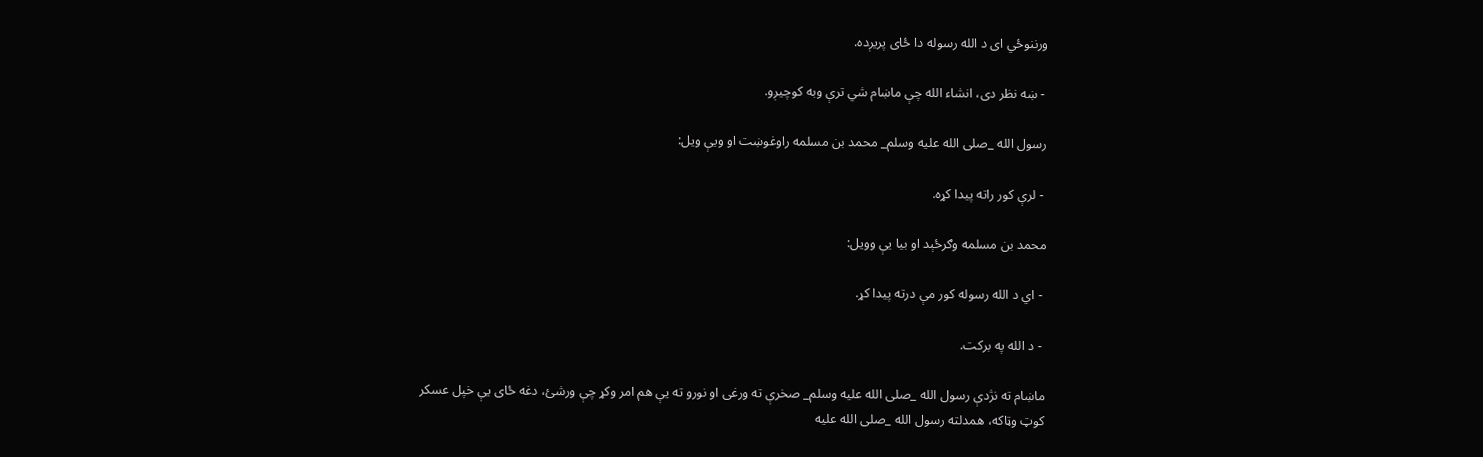ورننوځي ای د الله رسوله دا ځای پريږده.

 - ښه نظر دی، انشاء الله چې ماښام شي ترې وبه کوچيږو.

رسول الله _صلی الله عليه وسلم_ محمد بن مسلمه راوغوښت او ويې ويل:

 - لرې کور راته پيدا کړه.

محمد بن مسلمه وګرځېد او بيا يې وويل:

 - اي د الله رسوله کور مې درته پيدا کړ.

 - د الله په برکت.

ماښام ته نژدې رسول الله _صلی الله عليه وسلم_ صخرې ته ورغی او نورو ته يې هم امر وکړ چې ورشئ، دغه ځای يې خپل عسکر کوټ وټاکه، همدلته رسول الله _صلی الله عليه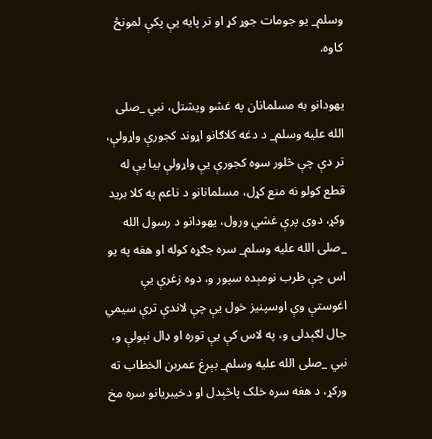وسلم_ يو جومات جوړ کړ او تر پايه يې پکې لمونځ کاوه.

يهودانو به مسلمانان په غشو ويشتل، نبي _صلی الله عليه وسلم_ د دغه کلاګانو اړوند کجورې واړولې، تر دې چې څلور سوه کجورې يې واړولې بيا يې له قطع کولو نه منع کړل، مسلمانانو د ناعم په کلا بريد وکړ، دوی پرې غشي ورول، يهودانو د رسول الله _صلی الله عليه وسلم_ سره جګړه کوله او هغه په يو اس چې ظرب نومېده سپور و، دوه زغرې يې اغوستې وې اوسپنيز خول يې چې لاندې ترې سيمي جال لګېدلی و، په لاس کې يې توره او ډال نېولې و، نبي _صلی الله عليه وسلم_ بېرغ عمربن الخطاب ته ورکړ، د هغه سره خلک پاڅېدل او دخيبريانو سره مخ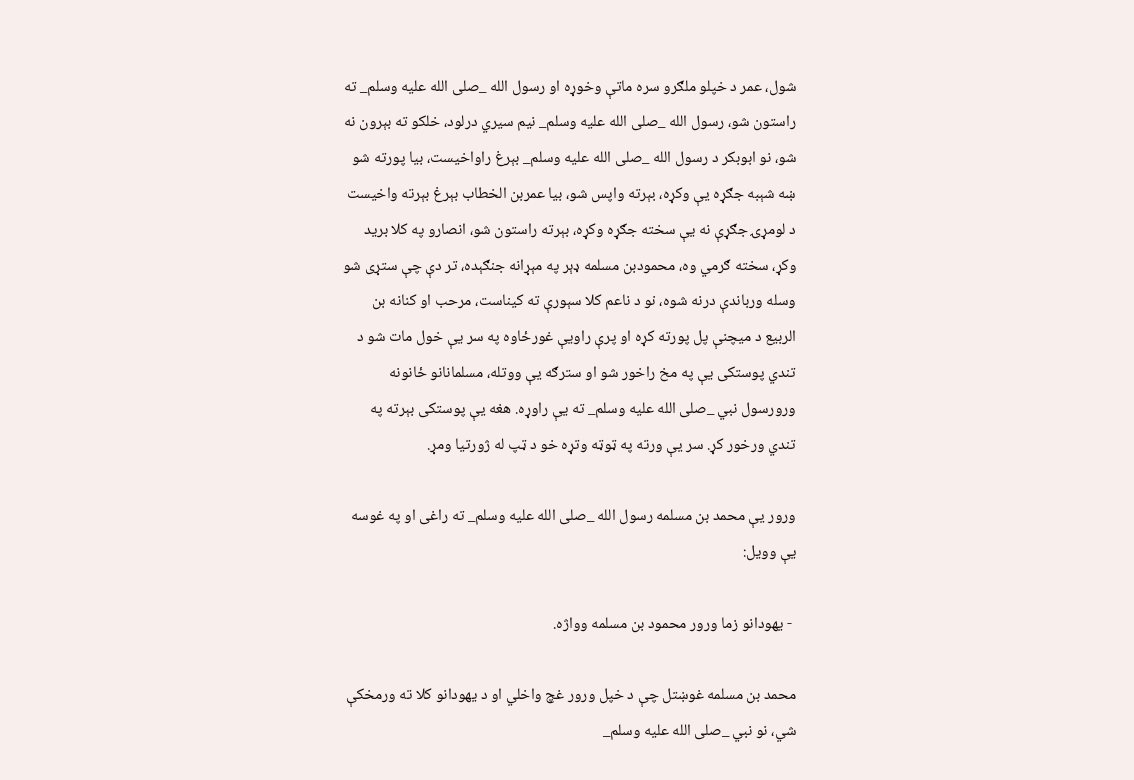شول، عمر د خپلو ملګرو سره ماتې وخوړه او رسول الله _صلی الله عليه وسلم_ ته راستون شو، رسول الله _صلی الله عليه وسلم_ نيم سيري درلود، خلکو ته بېرون نه شو، نو ابوبکر د رسول الله _صلی الله عليه وسلم_ بېرغ راواخيست، بيا پورته شو ښه شېبه جګړه يې وکړه، بېرته واپس شو، بيا عمربن الخطاب بېرغ بېرته واخيست د لومړۍ جګړې نه يې سخته جګړه وکړه، بېرته راستون شو، انصارو په کلا بريد وکړ، سخته ګرمي وه، محمودبن مسلمه ډېر په مېړانه جنګېده، تر دې چې ستړی شو وسله ورباندې درنه شوه، نو د ناعم کلا سېورې ته کيناست، مرحب او کنانه بن الربيع د ميچنې پل پورته کړه او پرې راويې غورځاوه په سر يې خول مات شو د تندي پوستکی يې په مخ راخور شو او سترګه يې ووتله، مسلمانانو ځانونه ورورسول نبي _صلی الله عليه وسلم_ ته يې راوړه. هغه يې پوستکی بېرته په تندي ورخور کړ. سر يې ورته په ټوټه وتړه خو د ټپ له ژورتيا ومړ.

ورور يې محمد بن مسلمه رسول الله _صلی الله عليه وسلم_ ته راغی او په غوسه يې وويل:

 - يهودانو زما ورور محمود بن مسلمه وواژه.

محمد بن مسلمه غوښتل چې د خپل ورور غچ واخلي او د يهودانو کلا ته ورمخکې شي، نو نبي _صلی الله عليه وسلم_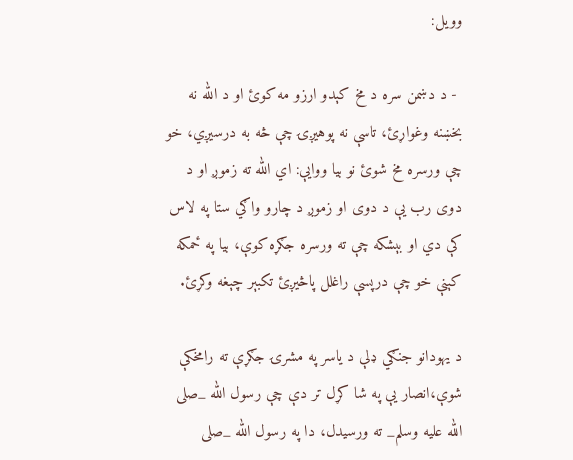وويل:

 - د دښمن سره د مخ کېدو ارزو مه کوئ او د الله نه بخښنه وغواړئ، تاسې نه پوهيږۍ چې څه به درسيږي، خو چې ورسره مخ شوئ نو بيا ووايې: اي الله ته زموږ او د دوی رب يې د دوی او زموږ د چارو واګي ستا په لاس کې دي او بېشکه چې ته ورسره جګړه کوې، بيا په ځمکه کېنې خو چې درپسې راغلل پاڅيږئ تکبېر چېغه وکړئ.

د يهودانو جنګي ډلې د ياسر په مشرۍ جګړې ته رامخکې شوې،انصار يې په شا کړل تر دې چې رسول الله _صلی الله عليه وسلم_ ته ورسيدل، دا په رسول الله _صلی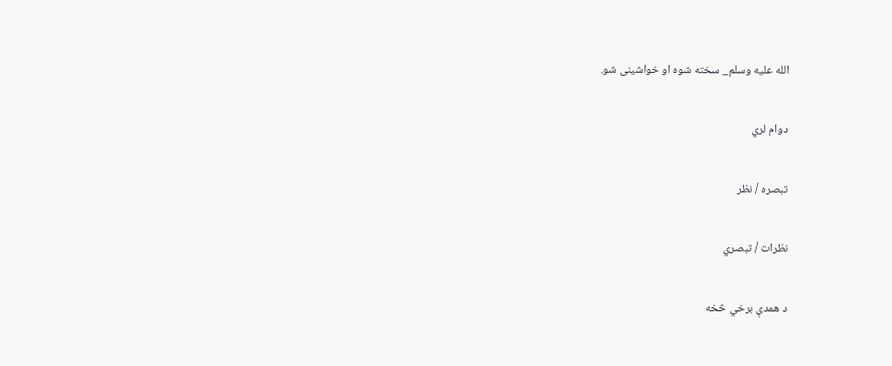الله عليه وسلم_ سخته شوه او خواشينی شو.

دوام لري

تبصره / نظر

نظرات / تبصري

د همدې برخي څخه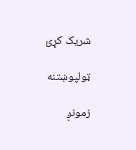شریک کړئ

ټولپوښتنه

زمونږ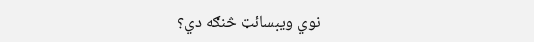نوي ویبسائټ څنګه دي؟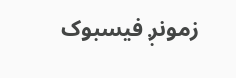زمونږ فيسبوک